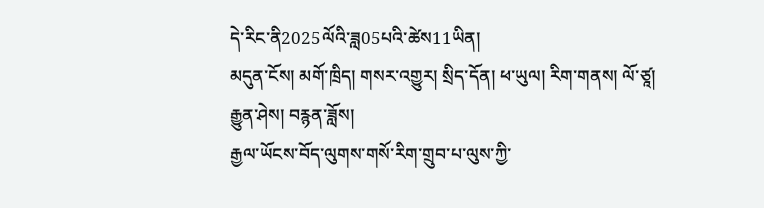དེ་རིང་ནི2025ལོའི་ཟླ05པའི་ཚེས11ཡིན།
མདུན་ངོས། མགོ་ཁྲིད། གསར་འགྱུར། སྲིད་དོན། ཕ་ཡུལ། རིག་གནས། ལོ་ཙཱ། རྒྱུན་ཤེས། བརྙན་ཟློས།
རྒྱལ་ཡོངས་བོད་ལུགས་གསོ་རིག་གྲུབ་པ་ལུས་ཀྱི་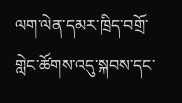ལག་ལེན་དམར་ཁྲིད་བགྲོ་གླེང་ཚོགས་འདུ་སྐབས་དང་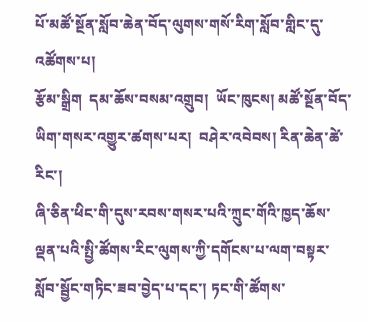པོ་མཚོ་སྔོན་སློབ་ཆེན་བོད་ལུགས་གསོ་རིག་སློབ་གླིང་དུ་འཚོགས་པ།
རྩོམ་སྒྲིག  དམ་ཆོས་བསམ་འགྲུབ།  ཡོང་ཁུངས། མཚོ་སྔོན་བོད་ཡིག་གསར་འགྱུར་ཚགས་པར།  བཤེར་འབེབས། རིན་ཆེན་ཚེ་རིང་།
ཞི་ཅིན་ཕིང་གི་དུས་རབས་གསར་པའི་ཀྲུང་གོའི་ཁྱད་ཆོས་ལྡན་པའི་སྤྱི་ཚོགས་རིང་ལུགས་ཀྱི་དགོངས་པ་ལག་བསྟར་སློབ་སྦྱོང་གཏིང་ཟབ་བྱེད་པ་དང་། ཏང་གི་ཚོགས་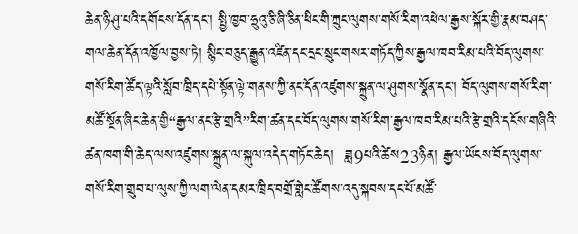ཆེན་ཉི་ཤུ་པའི་དགོངས་དོན་དང་། སྤྱི་ཁྱབ་ཧྲུའུ་ཅི་ཞི་ཅིན་ཕིང་གི་ཀྲུང་ལུགས་གསོ་རིག་འཕེལ་རྒྱས་སྐོར་གྱི་རྣམ་བཤད་གལ་ཆེན་དོན་འཁྱོལ་བྱས་ཏེ། སྙིང་བཅུད་རྒྱུན་འཛིན་དང་དྲང་སྲུང་གསར་གཏོད་ཀྱིས་རྒྱལ་ཁབ་རིམ་པའི་བོད་ལུགས་གསོ་རིག་ཚོད་ལྟའི་སློབ་ཁྲིད་དཔེ་སྟོན་ལྟེ་གནས་ཀྱི་ནང་དོན་འཛུགས་སྐྲུན་ལ་ཤུགས་སྣོན་དང་། བོད་ལུགས་གསོ་རིག་མཚོ་སྔོན་ཞིང་ཆེན་གྱི“རྒྱལ་ནང་རྩེ་གྲའི”རིག་ཚན་དང་བོད་ལུགས་གསོ་རིག་རྒྱལ་ཁབ་རིམ་པའི་རྩེ་གྲའི་དངོས་གཞིའི་ཚན་ཁག་གི་ཆེད་ལས་འཛུགས་སྐྲུན་ལ་སྐུལ་འདེད་གཏོང་ཆེད།  ཟླ9པའི་ཚེས23ཉིན། རྒྱལ་ཡོངས་བོད་ལུགས་གསོ་རིག་གྲུབ་པ་ལུས་ཀྱི་ལག་ལེན་དམར་ཁྲིད་བགྲོ་གླེང་ཚོགས་འདུ་སྐབས་དང་པོ་མཚོ་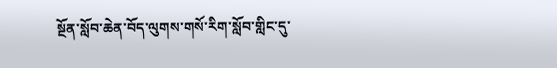སྔོན་སློབ་ཆེན་བོད་ལུགས་གསོ་རིག་སློབ་གླིང་དུ་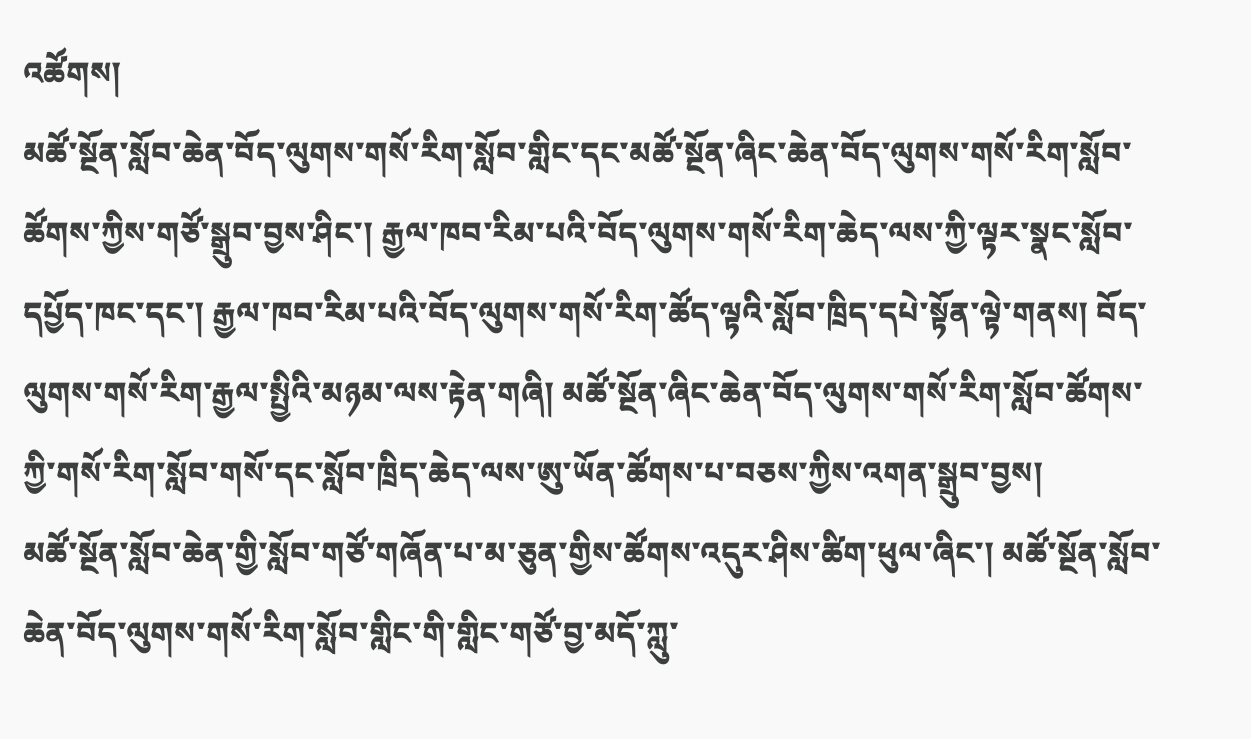འཚོགས།
མཚོ་སྔོན་སློབ་ཆེན་བོད་ལུགས་གསོ་རིག་སློབ་གླིང་དང་མཚོ་སྔོན་ཞིང་ཆེན་བོད་ལུགས་གསོ་རིག་སློབ་ཚོགས་ཀྱིས་གཙོ་སྒྲུབ་བྱས་ཤིང་། རྒྱལ་ཁབ་རིམ་པའི་བོད་ལུགས་གསོ་རིག་ཆེད་ལས་ཀྱི་ལྟར་སྣང་སློབ་དཔྱོད་ཁང་དང་། རྒྱལ་ཁབ་རིམ་པའི་བོད་ལུགས་གསོ་རིག་ཚོད་ལྟའི་སློབ་ཁྲིད་དཔེ་སྟོན་ལྟེ་གནས། བོད་ལུགས་གསོ་རིག་རྒྱལ་སྤྱིའི་མཉམ་ལས་རྟེན་གཞི། མཚོ་སྔོན་ཞིང་ཆེན་བོད་ལུགས་གསོ་རིག་སློབ་ཚོགས་ཀྱི་གསོ་རིག་སློབ་གསོ་དང་སློབ་ཁྲིད་ཆེད་ལས་ཨུ་ཡོན་ཚོགས་པ་བཅས་ཀྱིས་འགན་སྒྲུབ་བྱས།
མཚོ་སྔོན་སློབ་ཆེན་གྱི་སློབ་གཙོ་གཞོན་པ་མ་ཅུན་གྱིས་ཚོགས་འདུར་ཤིས་ཚིག་ཕུལ་ཞིང་། མཚོ་སྔོན་སློབ་ཆེན་བོད་ལུགས་གསོ་རིག་སློབ་གླིང་གི་གླིང་གཙོ་བྱ་མདོ་ཀླུ་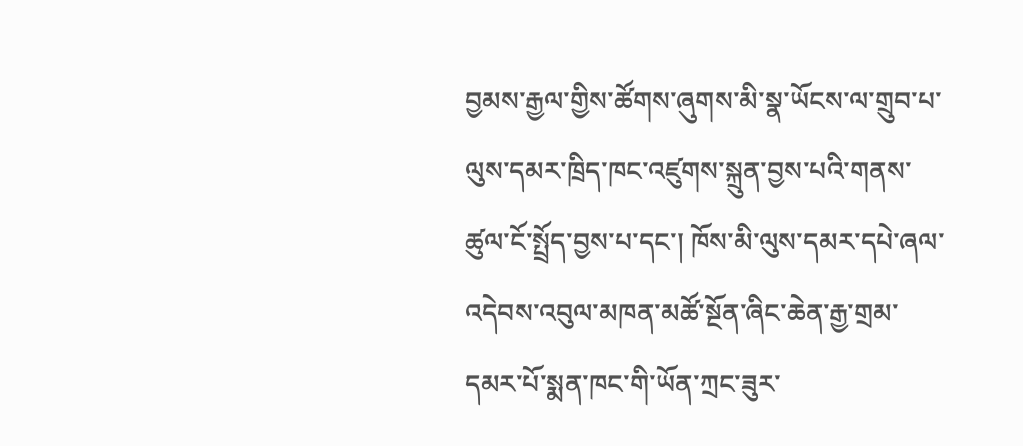བྱམས་རྒྱལ་གྱིས་ཚོགས་ཞུགས་མི་སྣ་ཡོངས་ལ་གྲུབ་པ་ལུས་དམར་ཁྲིད་ཁང་འཛུགས་སྐྲུན་བྱས་པའི་གནས་ཚུལ་ངོ་སྤྲོད་བྱས་པ་དང་། ཁོས་མི་ལུས་དམར་དཔེ་ཞལ་འདེབས་འབུལ་མཁན་མཚོ་སྔོན་ཞིང་ཆེན་རྒྱ་གྲམ་དམར་པོ་སྨན་ཁང་གི་ཡོན་ཀྲང་ཟུར་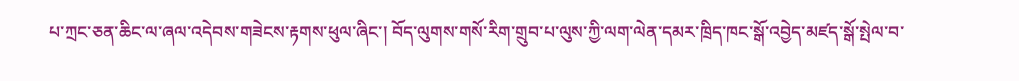པ་ཀྲང་ཅན་ཆིང་ལ་ཞལ་འདེབས་གཟེངས་རྟགས་ཕུལ་ཞིང་། བོད་ལུགས་གསོ་རིག་གྲུབ་པ་ལུས་ཀྱི་ལག་ལེན་དམར་ཁྲིད་ཁང་སྒོ་འབྱེད་མཛད་སྒོ་སྤེལ་བ་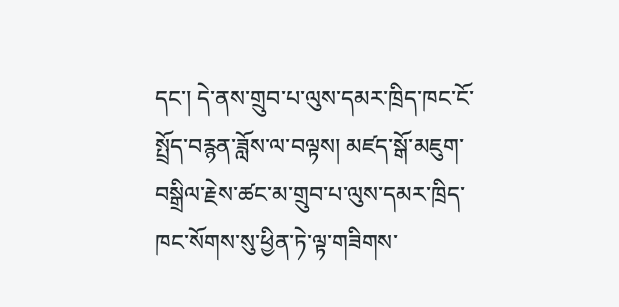དང་། དེ་ནས་གྲུབ་པ་ལུས་དམར་ཁྲིད་ཁང་ངོ་སྤྲོད་བརྙན་ཟློས་ལ་བལྟས། མཛད་སྒོ་མཇུག་བསྒྲིལ་རྗེས་ཚང་མ་གྲུབ་པ་ལུས་དམར་ཁྲིད་ཁང་སོགས་སུ་ཕྱིན་ཏེ་ལྟ་གཟིགས་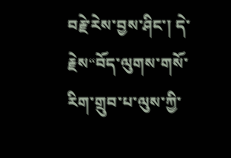བརྗེ་རེས་བྱས་ཤིང་། དེ་རྗེས“བོད་ལུགས་གསོ་རིག་གྲུབ་པ་ལུས་ཀྱི་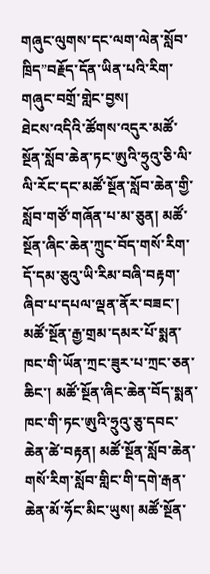གཞུང་ལུགས་དང་ལག་ལེན་སློབ་ཁྲིད”བརྗོད་དོན་ཡིན་པའི་རིག་གཞུང་བགྲོ་གླེང་བྱས།
ཐེངས་འདིའི་ཚོགས་འདུར་མཚོ་སྔོན་སློབ་ཆེན་ཏང་ཨུའི་ཧྲུའུ་ཅི་ལི་ལི་རོང་དང་མཚོ་སྔོན་སློབ་ཆེན་གྱི་སློབ་གཙོ་གཞོན་པ་མ་ཅུན། མཚོ་སྔོན་ཞིང་ཆེན་ཀྲུང་བོད་གསོ་རིག་དོ་དམ་ཅུའུ་ཡི་རིམ་བཞི་བརྟག་ཞིབ་པ་དཔལ་ལྡན་ནོར་བཟང་། མཚོ་སྔོན་རྒྱ་གྲམ་དམར་པོ་སྨན་ཁང་གི་ཡོན་ཀྲང་ཟུར་པ་ཀྲང་ཅན་ཆིང་། མཚོ་སྔོན་ཞིང་ཆེན་བོད་སྨན་ཁང་གི་ཏང་ཨུའི་ཧྲུའུ་ཅུ་དབང་ཆེན་ཚེ་བརྟན། མཚོ་སྔོན་སློབ་ཆེན་གསོ་རིག་སློབ་གླིང་གི་དགེ་རྒན་ཆེན་མོ་ཧོང་མིང་ཡུས། མཚོ་སྔོན་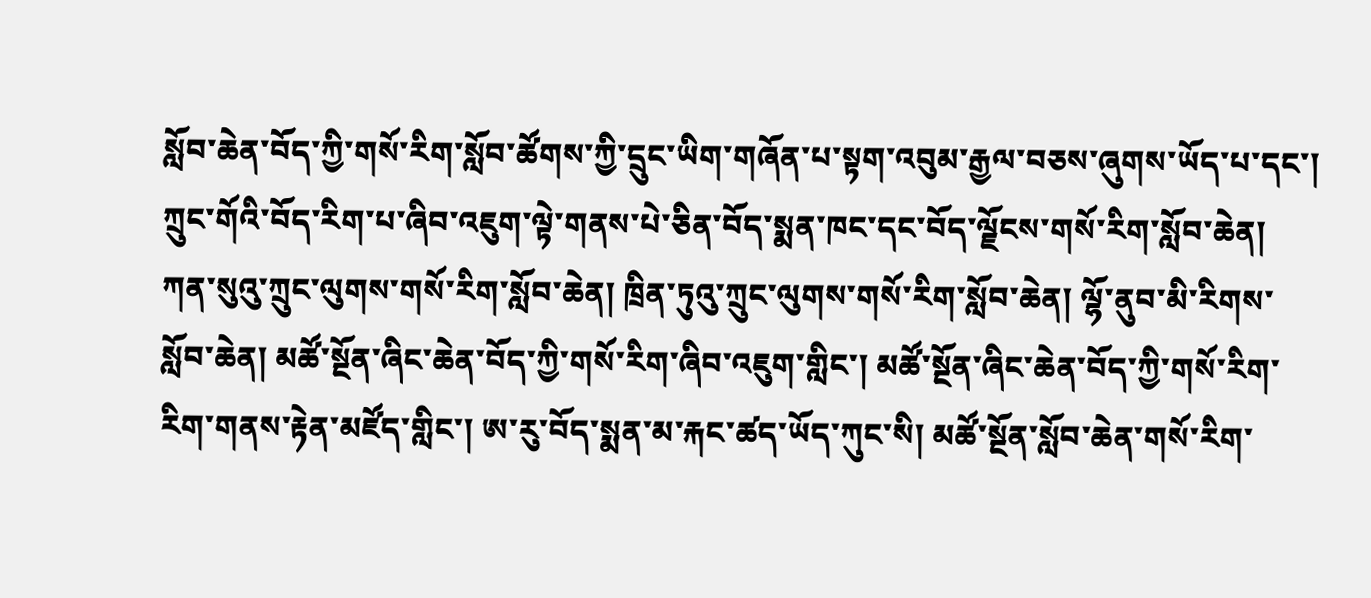སློབ་ཆེན་བོད་ཀྱི་གསོ་རིག་སློབ་ཚོགས་ཀྱི་དྲུང་ཡིག་གཞོན་པ་སྟག་འབུམ་རྒྱལ་བཅས་ཞུགས་ཡོད་པ་དང་། ཀྲུང་གོའི་བོད་རིག་པ་ཞིབ་འཇུག་ལྟེ་གནས་པེ་ཅིན་བོད་སྨན་ཁང་དང་བོད་ལྗོངས་གསོ་རིག་སློབ་ཆེན། ཀན་སུའུ་ཀྲུང་ལུགས་གསོ་རིག་སློབ་ཆེན། ཁྲིན་ཏུའུ་ཀྲུང་ལུགས་གསོ་རིག་སློབ་ཆེན། ལྷོ་ནུབ་མི་རིགས་སློབ་ཆེན། མཚོ་སྔོན་ཞིང་ཆེན་བོད་ཀྱི་གསོ་རིག་ཞིབ་འཇུག་གླིང་། མཚོ་སྔོན་ཞིང་ཆེན་བོད་ཀྱི་གསོ་རིག་རིག་གནས་རྟེན་མཛོད་གླིང་། ཨ་རུ་བོད་སྨན་མ་རྐང་ཚད་ཡོད་ཀུང་སི། མཚོ་སྔོན་སློབ་ཆེན་གསོ་རིག་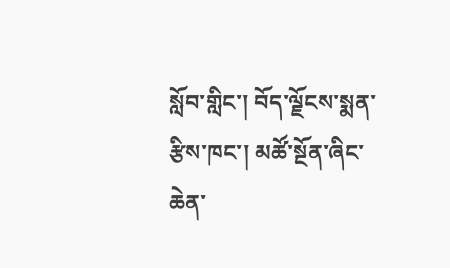སློབ་གླིང་། བོད་ལྗོངས་སྨན་རྩིས་ཁང་། མཚོ་སྔོན་ཞིང་ཆེན་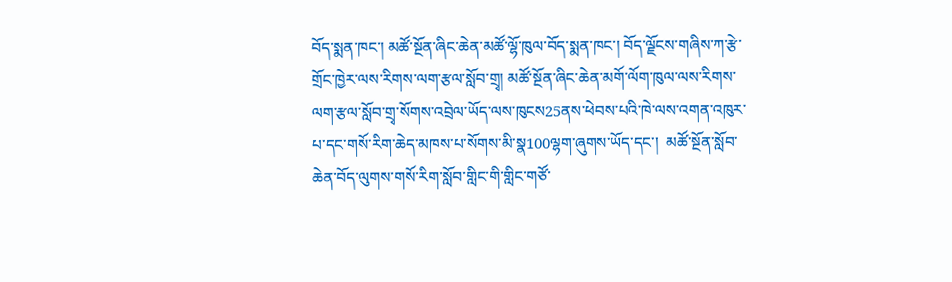བོད་སྨན་ཁང་། མཚོ་སྔོན་ཞིང་ཆེན་མཚོ་ལྷོ་ཁུལ་བོད་སྨན་ཁང་། བོད་ལྗོངས་གཞིས་ཀ་རྩེ་གྲོང་ཁྱེར་ལས་རིགས་ལག་རྩལ་སློབ་གྲྭ། མཚོ་སྔོན་ཞིང་ཆེན་མགོ་ལོག་ཁུལ་ལས་རིགས་ལག་རྩལ་སློབ་གྲྭ་སོགས་འབྲེལ་ཡོད་ལས་ཁུངས25ནས་ཕེབས་པའི་ཁེ་ལས་འགན་འཁུར་པ་དང་གསོ་རིག་ཆེད་མཁས་པ་སོགས་མི་སྣ100ལྷག་ཞུགས་ཡོད་དང་།  མཚོ་སྔོན་སློབ་ཆེན་བོད་ལུགས་གསོ་རིག་སློབ་གླིང་གི་གླིང་གཙོ་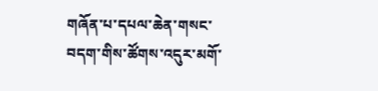གཞོན་པ་དཔལ་ཆེན་གསང་བདག་གིས་ཚོགས་འདུར་མགོ་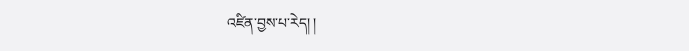འཛིན་བྱས་པ་རེད། །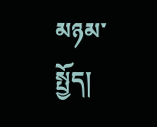མཉམ་སྤྱོད།